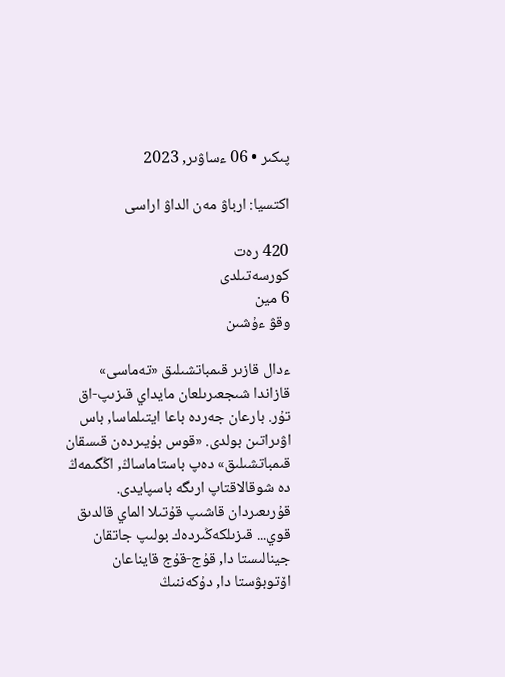پىكىر • 06 ءساۋىر, 2023

اكتسيا: ارباۋ مەن الداۋ اراسى

420 رەت
كورسەتىلدى
6 مين
وقۋ ءۇشىن

ءدال قازىر قىمباتشىلىق «تەماسى» قازاندا شىجعىرىلعان مايداي قىزىپ-اق تۇر. بارعان جەردە باعا ايتىلماسا, باس اۋىراتىن بولدى. «قوس بۇيىردەن قىسقان قىمباتشىلىق» دەپ باستاماساڭ, اڭگىمەڭ دە شوقالاقتاپ ارىگە باسپايدى. قۇرىعىردان قاشىپ قۇتىلا الماي قالدىق قوي... قىزىلكەڭىردەك بولىپ جاتقان جينالىستا دا, قۇج-قۇج قايناعان اۆتوبۋستا دا, دۇكەننىڭ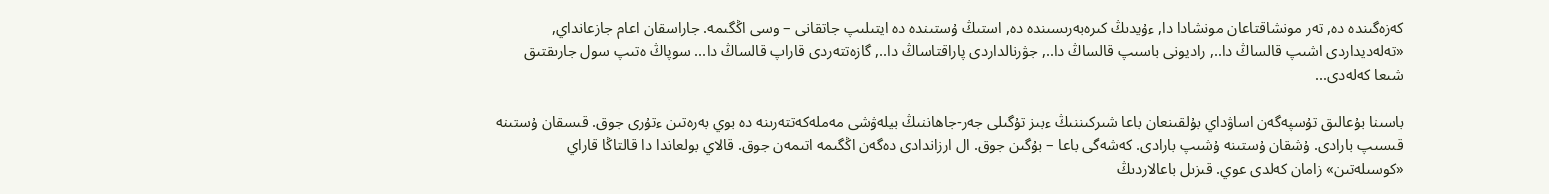كەزەگىندە دە, تەر مونشاقتاعان مونشادا دا, ءۇيدىڭ كىرەبەرىسىندە دە, استىڭ ۇستىندە دە ايتىلىپ جاتقانى – وسى اڭگىمە. جاراسقان اعام جازعانداي, «تەلەديداردى اشىپ قالساڭ دا.., راديونى باسىپ قالساڭ دا.., جۋرنالداردى پاراقتاساڭ دا.., گازەتتەردى قاراپ قالساڭ دا... سوپاڭ ەتىپ سول جارىقتىق شىعا كەلەدى...

باسىنا بۇعالىق تۇسپەگەن اساۋداي بۇلقىنعان باعا شىركىننىڭ ءبىز تۇگىلى جەر-جاھاننىڭ بيلەۋشى مەملەكەتتەرىنە دە بوي بەرەتىن ءتۇرى جوق. قىسقان ۇستىنە قىسىپ بارادى. ۇشقان ۇستىنە ۇشىپ بارادى. كەشەگى باعا – بۇگىن جوق. ال ارزاندادى دەگەن اڭگىمە اتىمەن جوق. قالاي بولعاندا دا قالتاڭا قاراي «كوسىلەتىن» زامان كەلدى عوي. قىزىل باعالاردىڭ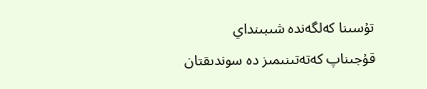تۇسىنا كەلگەندە شىبىنداي قۇجىناپ كەتەتىنىمىز دە سوندىقتان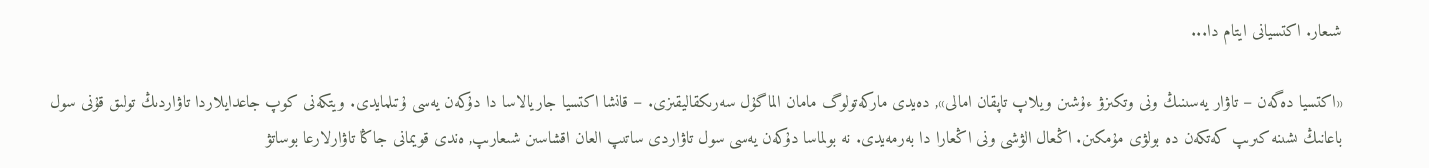شىعار. اكتسيانى ايتام دا...

«اكتسيا دەگەن – تاۋار يەسىنىڭ ونى وتكىزۋ ءۇشىن ويلاپ تاپقان امالى», دەيدى ماركەتولوگ مامان الماگۇل سەرىكقاليقىزى. – قانشا اكتسيا جاريالاسا دا دۇكەن يەسى ۇتىلمايدى. ويتكەنى كوپ جاعدايلاردا تاۋاردىڭ تولىق قۇنى سول باعانىڭ ىشىنە كىرىپ كەتكەن دە بولۋى مۇمكىن. اڭعال الۋشى ونى اڭعارا دا بەرمەيدى. نە بولماسا دۇكەن يەسى سول تاۋاردى ساتىپ العان اقشاسىن شىعارىپ, ەندى قويمانى جاڭا تاۋارلارعا بوساتۋ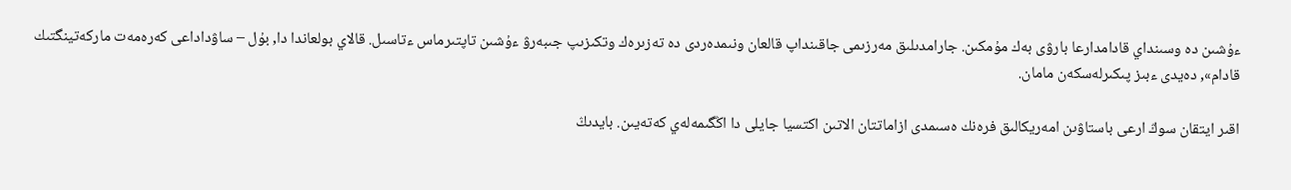ءۇشىن دە وسىنداي قادامدارعا بارۋى بەك مۇمكىن. جارامدىلىق مەرزىمى جاقىنداپ قالعان ونىمدەردى دە تەزىرەك وتكىزىپ جىبەرۋ ءۇشىن تاپتىرماس ءتاسىل. قالاي بولعاندا دا, بۇل – ساۋداداعى كەرەمەت ماركەتينگتىك قادام», دەيدى ءبىز پىكىرلەسكەن مامان.

اقىر ايتقان سوڭ ارعى باستاۋىن امەريكالىق فرەنك ەسىمدى ازاماتتان الاتىن اكتسيا جايلى دا اڭگىمەلەي كەتەيىن. بايدىڭ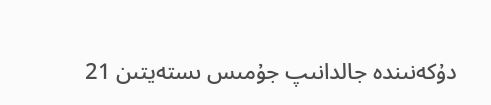دۇكەنىندە جالدانىپ جۇمىس ىستەيتىن 21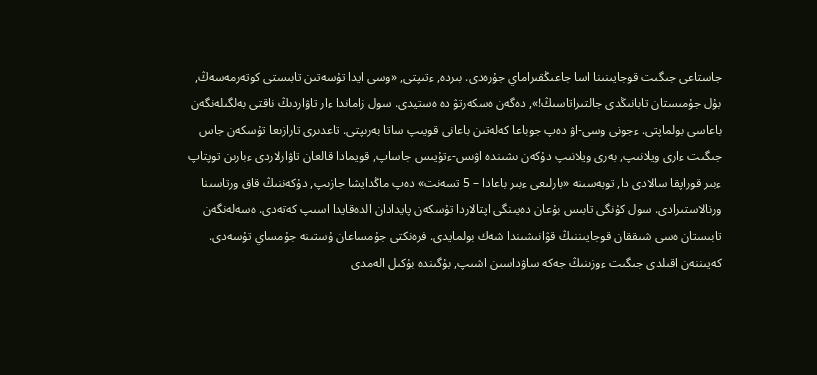جاستاعى جىگىت قوجايىنىنا اسا جاعىڭقىراماي جۇرەدى. بىردە, ءتىپتى, «وسى ايدا تۇسەتىن تابىستى كوتەرمەسەڭ, بۇل جۇمىستان تابانىڭدى جالتىراتاسىڭ!», دەگەن ەسكەرتۋ دە ەستيدى. سول زاماندا ءار تاۋاردىڭ ناقتى بەلگىلەنگەن باعاسى بولماپتى. ءجونى وسى-اۋ دەپ جوباعا كەلەتىن باعانى قويىپ ساتا بەرىپتى. تاعدىرى تارازىعا تۇسكەن جاس جىگىت ءارى ويلانىپ, بەرى ويلانىپ دۇكەن ىشىندە اۋىس-ءتۇيىس جاساپ, قويمادا قالعان تاۋارلاردى ءبارىن توپتاپ ءبىر قوراپقا سالادى دا, توبەسىنە «بارلىعى ءبىر باعادا – 5 تسەنت» دەپ ماڭدايشا جازىپ, دۇكەننىڭ قاق ورتاسىنا ورنالاستىرادى. سول كۇنگى تابىس بۇعان دەيىنگى اپتالاردا تۇسكەن پايدادان الدەقايدا اسىپ كەتەدى. ەسەلەنگەن تابىستان ەسى شىققان قوجايىننىڭ قۋانىشىندا شەك بولمايدى. فرەنكتى جۇمساعان ۇستىنە جۇمساي تۇسەدى. كەيىننەن اقىلدى جىگىت ءوزىنىڭ جەكە ساۋداسىن اشىپ, بۇگىندە بۇكىل الەمدى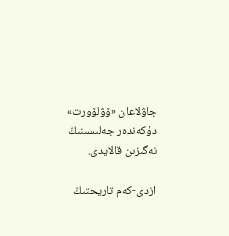جاۋلاعان «ۆۋلۆورت» دۇكەندەر جەلىسىنىڭ نەگىزىن قالايدى.

ازدى-كەم تاريحتىڭ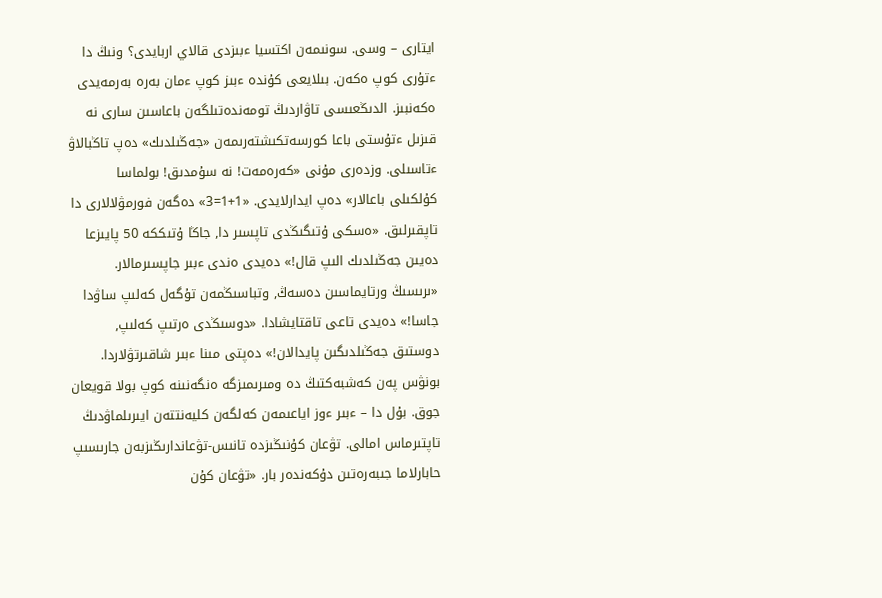ايتارى – وسى. سونىمەن اكتسيا ءبىزدى قالاي اربايدى؟ ونىڭ دا ءتۇرى كوپ ەكەن. بىلايعى كۇندە ءبىز كوپ ءمان بەرە بەرمەيدى ەكەنبىز. الدىڭعىسى تاۋاردىڭ تومەندەتىلگەن باعاسىن سارى نە قىزىل ءتۇستى باعا كورسەتكىشتەرىمەن «جەڭىلدىك» دەپ تاڭبالاۋ ءتاسىلى. وزدەرى مۇنى «كەرەمەت! نە سۇمدىق! بولماسا كۇلكىلى باعالار» دەپ ايدارلايدى. «1+1=3» دەگەن فورمۋلالارى دا تاپقىرلىق. «ەسكى ۇتىگىڭدى تاپسىر دا, جاڭا ۇتىككە 50 پايىزعا دەيىن جەڭىلدىك الىپ قال!» دەيدى ەندى ءبىر جاپسىرمالار. «ىرىسىڭ ورتايماسىن دەسەڭ, وتباسىڭمەن تۇگەل كەلىپ ساۋدا جاسا!» دەيدى تاعى تاقتايشادا. «دوسىڭدى ەرتىپ كەلىپ, دوستىق جەڭىلدىگىن پايدالان!» دەپتى مىنا ءبىر شاقىرتۋلاردا. بونۋس پەن كەشبەكتىڭ دە ومىرىمىزگە ەنگەنىنە كوپ بولا قويعان جوق. بۇل دا – ءبىر ءوز اياعىمەن كەلگەن كليەنتتەن ايىرىلماۋدىڭ تاپتىرماس امالى. تۋعان كۇنىڭىزدە تانىس-تۋعاندارىڭىزبەن جارىسىپ حابارلاما جىبەرەتىن دۇكەندەر بار. «تۋعان كۇن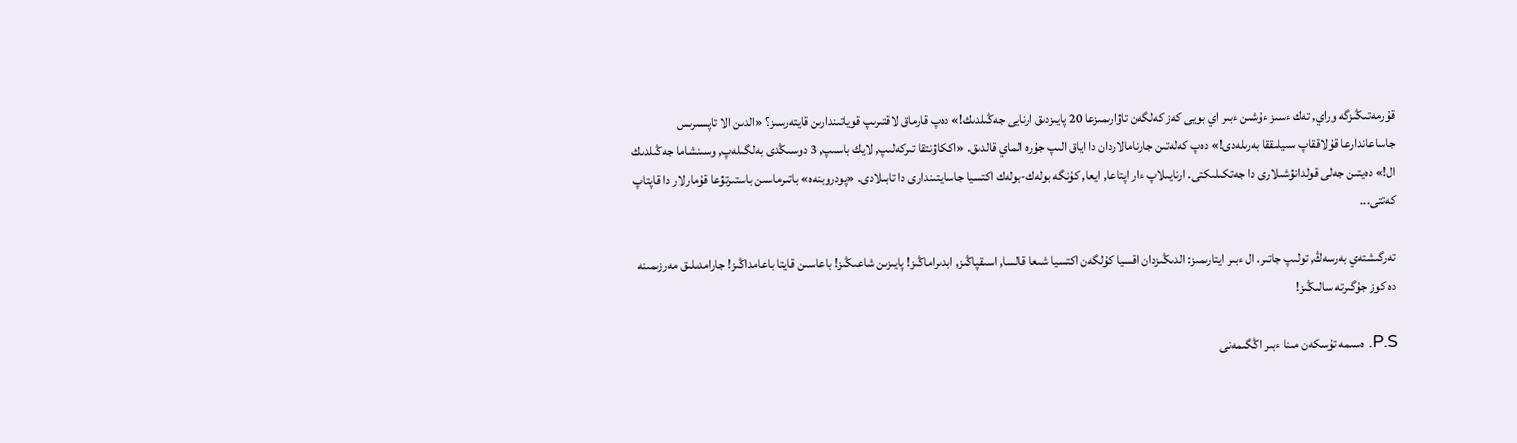قۇرمەتىڭىزگە وراي, تەك ءسىز ءۇشىن ءبىر اي بويى كەز كەلگەن تاۋارىمىزعا 20 پايىزدىق ارنايى جەڭىلدىك!» دەپ قارماق لاقتىرىپ قوياتىندارىن قايتەرسىز؟ «الدىن الا تاپسىرىس جاساعاندارعا قۇلاققاپ سىيلىققا بەرىلەدى!» دەپ كەلەتىن جارنامالاردان دا اياق الىپ جۇرە الماي قالدىق. «اككاۋنتقا تىركەلىپ, لايك باسىپ, 3 دوسىڭدى بەلگىلەپ, وسىنشاما جەڭىلدىك ال!» دەيتىن جەلى قولدانۋشىلارى دا جەتكىلىكتى. ارنايىلاپ ءار اپتاعا, ايعا, كۇنگە بولەك-بولەك اكتسيا جاسايتىندارى دا تابىلادى. «پودروبنەە» باتىرماسىن باستىرتۋعا قۇمارلار دا قاپتاپ كەتتى...

تەرگىشتەي بەرسەڭ, تولىپ جاتىر. ال ءبىر ايتارىمىز: الدىڭىزدان اقسيا كۇلگەن اكتسيا شىعا قالسا, اسىقپاڭىز, ابدىراماڭىز! پايىزىن شاعىڭىز! باعاسىن قايتا باعامداڭىز! جارامدىلىق مەرزىمىنە دە كوز جۇگىرتە سالىڭىز!

P.S. ەسىمە تۇسكەن مىنا ءبىر اڭگىمەنى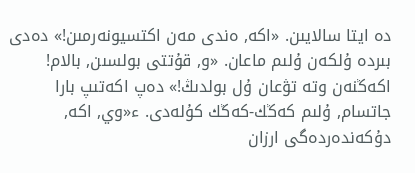دە ايتا سالايىن. «اكە, ەندى مەن اكتسيونەرمىن!» دەدى بىردە ۇلكەن ۇلىم ماعان. «و, قۇتتى بولسىن, بالام! اكەڭنەن وتە تۋعان ۇل بولدىڭ!» دەپ اكەتىپ بارا جاتسام, ۇلىم كەڭك-كەڭك كۇلەدى. ء«وي, اكە, دۇكەندەردەگى ارزان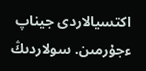اكتسيالاردى جيناپ ءجۇرمىن. سولاردىڭ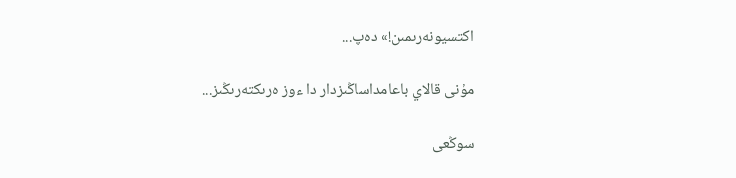اكتسيونەرىمىن!» دەپ...

مۇنى قالاي باعامداساڭىزدار دا ءوز ەرىكتەرىڭىز...

سوڭعى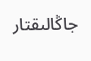جاڭالىقتار